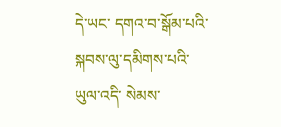དེ་ཡང་ དགའ་བ་སྒོམ་པའི་སྐབས་ལུ་དམིགས་པའི་ཡུལ་འདི་ སེམས་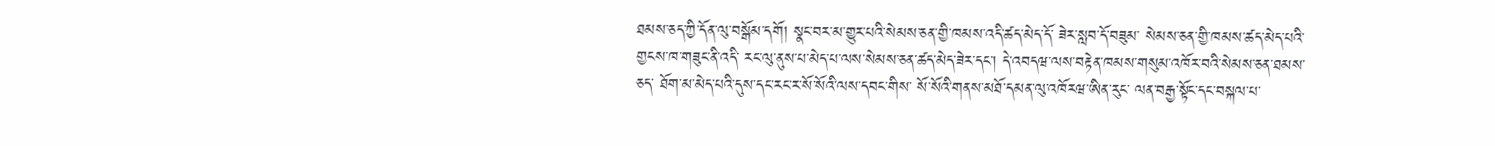ཐམས་ཅད་ཀྱི་དོན་ལུ་བསྒོམ་དགོ། སྣང་བར་མ་གྱུར་པའི་སེམས་ཅན་གྱི་ཁམས་འདི་ཚད་མེད་དོ་ ཟེར་སླབ་དོ་བཟུམ་ སེམས་ཅན་གྱི་ཁམས་ཚད་མེད་པའི་གྱངས་ཁ་གཟུང་ནི་འདི་ རང་ལུ་ནུས་པ་མེད་པ་ལས་སེམས་ཅན་ཚད་མེད་ཟེར་དང་། དེ་འབདཝ་ལས་བརྟེན་ཁམས་གསུམ་འཁོར་བའི་སེམས་ཅན་ཐམས་ཅད་ ཐོག་མ་མེད་པའི་དུས་དང་རང་ར་སོ་སོའི་ལས་དབང་གིས་ སོ་སོའི་གནས་མཐོ་དམན་ལུ་འཁོརཝ་ཨིན་རུང་ ལན་བརྒྱ་སྟོང་དང་བསྐལ་པ་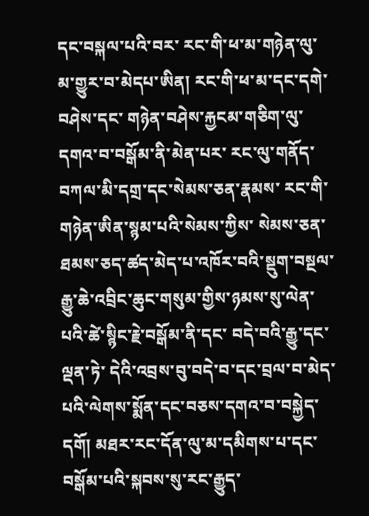དང་བསྐལ་པའི་བར་ རང་གི་ཕ་མ་གཉེན་ལུ་མ་གྱུར་བ་མེདཔ་ཨིན། རང་གི་ཕ་མ་དང་དགེ་བཤེས་དང་ གཉེན་བཤེས་རྐྱངམ་གཅིག་ལུ་དགའ་བ་བསྒོམ་ནི་མེན་པར་ རང་ལུ་གནོད་བཀལ་མི་དགྲ་དང་སེམས་ཅན་རྣམས་ རང་གི་གཉེན་ཨིན་སྙམ་པའི་སེམས་ཀྱིས་ སེམས་ཅན་ཐམས་ཅད་ཚད་མེད་པ་འཁོར་བའི་སྡུག་བསྔལ་རྒྱུ་ཆེ་འབྲིང་ཆུང་གསུམ་གྱིས་ཉམས་སུ་ལེན་པའི་ཚེ་སྙིང་རྗེ་བསྒོམ་ནི་དང་ བདེ་བའི་རྒྱུ་དང་ལྡན་ཏེ་ དེའི་འབྲས་བུ་བདེ་བ་དང་བྲལ་བ་མེད་པའི་ལེགས་སྨོན་དང་བཅས་དགའ་བ་བསྐྱེད་དགོ། མཐར་རང་དོན་ལུ་མ་དམིགས་པ་དང་ བསྒོམ་པའི་སྐབས་སུ་རང་རྒྱུད་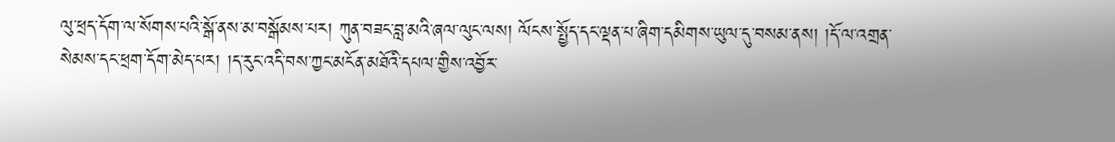ལུ་ཕྲད་དོག་ལ་སོགས་པའི་སྒོ་ནས་མ་བསྒོམས་པར། ཀུན་བཟང་བླ་མའི་ཞལ་ལུང་ལས། ལོངས་སྤྱོད་དང་ལྡན་པ་ཞིག་དམིགས་ཡུལ་དུ་བསམ་ནས། །དོ་ལ་འགྲན་སེམས་དང་ཕྲག་དོག་མེད་པར། །ད་རུང་འདི་བས་ཀྱང་མངོན་མཐོའི་དཔལ་གྱིས་འབྱོར་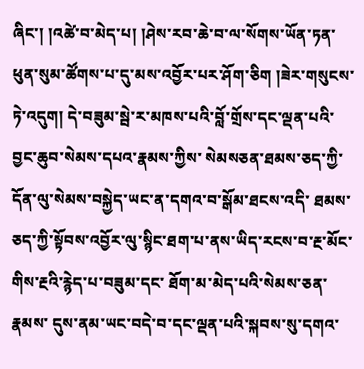ཞིང་། །འཚེ་བ་མེད་པ། །ཤེས་རབ་ཆེ་བ་ལ་སོགས་ཡོན་ཏན་ཕུན་སུམ་ཚོགས་པ་དུ་མས་འབྱོར་པར་ཤོག་ཅིག །ཟེར་གསུངས་ཏེ་འདུག། དེ་བཟུམ་སྦེ་ར་མཁས་པའི་བློ་གྲོས་དང་ལྡན་པའི་ བྱང་ཆུབ་སེམས་དཔའ་རྣམས་ཀྱིས་ སེམསཅན་ཐམས་ཅད་ཀྱི་དོན་ལུ་སེམས་བསྐྱེད་ཡང་ན་དགའ་བ་སྒོམ་ཐངས་འདི་ ཐམས་ཅད་ཀྱི་སྟོབས་འབྱོར་ལུ་སྙིང་ཐག་པ་ནས་ཡིད་རངས་བ་རྔ་མོང་གིས་རྔའི་རྙེད་པ་བཟུམ་དང་ ཐོག་མ་མེད་པའི་སེམས་ཅན་རྣམས་ དུས་ནམ་ཡང་བདེ་བ་དང་ལྡན་པའི་སྐབས་སུ་དགའ་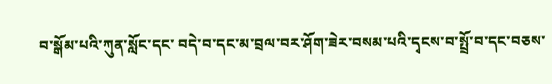བ་སྒོམ་པའི་ཀུན་སློང་དང་ བདེ་བ་དང་མ་བྲལ་བར་ཤོག་ཟེར་བསམ་པའི་དྭངས་བ་སྤྲོ་བ་དང་བཅས་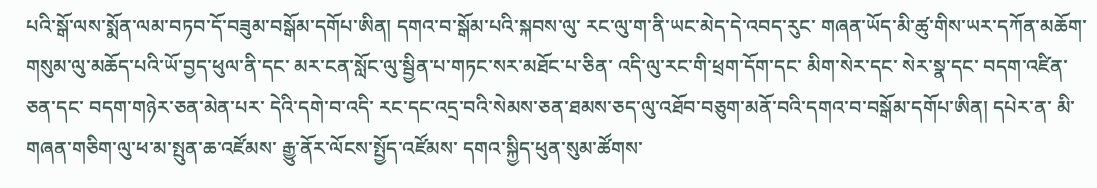པའི་སྒོ་ལས་སྨོན་ལམ་བཏབ་དོ་བཟུམ་བསྒོམ་དགོཔ་ཨིན། དགའ་བ་སྒོམ་པའི་སྐབས་ལུ་ རང་ལུ་ག་ནི་ཡང་མེད་དེ་འབད་རུང་ གཞན་ཡོད་མི་ཚུ་གིས་ཡར་དཀོན་མཆོག་གསུམ་ལུ་མཆོད་པའི་ཡོ་བྱད་ཕུལ་ནི་དང་ མར་ངན་སློང་ལུ་སྦྱིན་པ་གཏང་སར་མཐོང་པ་ཅིན་ འདི་ལུ་རང་གི་ཕྲག་དོག་དང་ མིག་སེར་དང་ སེར་སྣ་དང་ བདག་འཛིན་ཅན་དང་ བདག་གཉེར་ཅན་མེན་པར་ དེའི་དགེ་བ་འདི་ རང་དང་འདྲ་བའི་སེམས་ཅན་ཐམས་ཅད་ལུ་འཐོབ་བཅུག་མནོ་བའི་དགའ་བ་བསྒོམ་དགོཔ་ཨིན། དཔེར་ན་ མི་གཞན་གཅིག་ལུ་ཕ་མ་སྤུན་ཆ་འཛོམས་ རྒྱུ་ནོར་ལོངས་སྤྱོད་འཛོམས་ དགའ་སྐྱིད་ཕུན་སུམ་ཚོགས་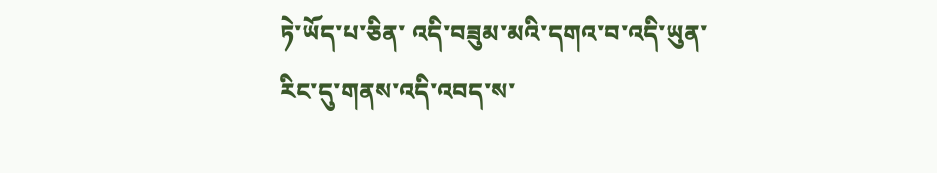ཏེ་ཡོད་པ་ཅིན་ འདི་བཟུམ་མའི་དགའ་བ་འདི་ཡུན་རིང་དུ་གནས་འདི་འབད་ས་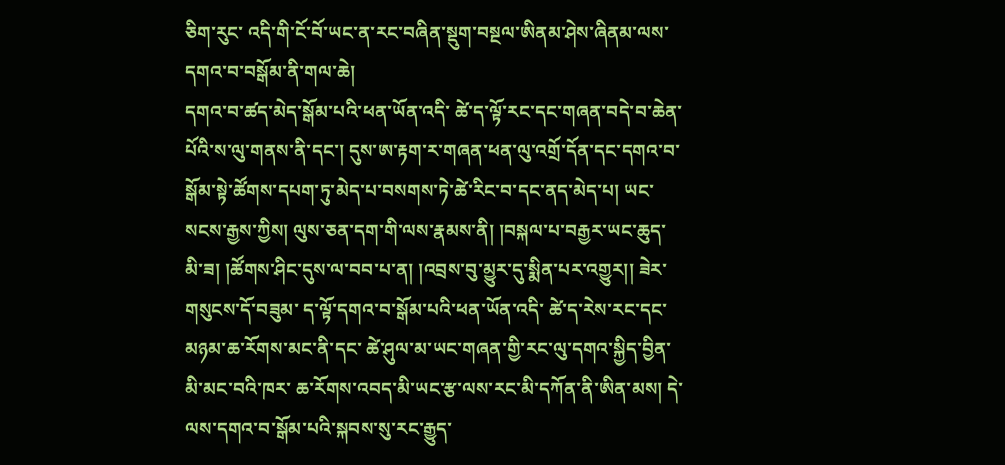ཅིག་རུང་ འདི་གི་ངོ་བོ་ཡང་ན་རང་བཞིན་སྡུག་བསྔལ་ཨིནམ་ཤེས་ཞིནམ་ལས་དགའ་བ་བསྒོམ་ནི་གལ་ཆེ།
དགའ་བ་ཚད་མེད་སྒོམ་པའི་ཕན་ཡོན་འདི་ ཚེ་ད་ལྟོ་རང་དང་གཞན་བདེ་བ་ཆེན་པོའི་ས་ལུ་གནས་ནི་དང་། དུས་ཨ་རྟག་ར་གཞན་ཕན་ལུ་འགྲོ་དོན་དང་དགའ་བ་སྒོམ་སྟེ་ཚོགས་དཔག་ཏུ་མེད་པ་བསགས་ཏེ་ཚེ་རིང་བ་དང་ནད་མེད་པ། ཡང་སངས་རྒྱས་ཀྱིས། ལུས་ཅན་དག་གི་ལས་རྣམས་ནི། །བསྐལ་པ་བརྒྱར་ཡང་ཆུད་མི་ཟ། །ཚོགས་ཤིང་དུས་ལ་བབ་པ་ན། །འབྲས་བུ་མྱུར་དུ་སྨིན་པར་འགྱུར།། ཟེར་གསུངས་དོ་བཟུམ་ ད་ལྟོ་དགའ་བ་སྒོམ་པའི་ཕན་ཡོན་འདི་ ཚེ་ད་རེས་རང་དང་མཉམ་ཆ་རོགས་མང་ནི་དང་ ཚེ་ཤུལ་མ་ཡང་གཞན་གྱི་རང་ལུ་དགའ་སྐྱིད་བྱིན་མི་མང་བའི་ཁར་ ཆ་རོགས་འབད་མི་ཡང་རྩ་ལས་རང་མི་དཀོན་ནི་ཨིན་མས། དེ་ལས་དགའ་བ་སྒོམ་པའི་སྐབས་སུ་རང་རྒྱུད་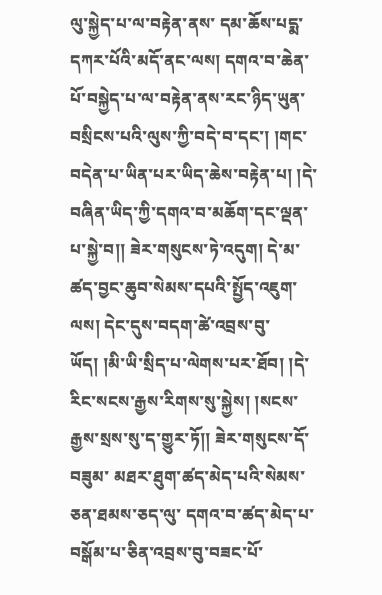ལུ་སྐྱེད་པ་ལ་བརྟེན་ནས་ དམ་ཆོས་པདྨ་དཀར་པོའི་མདོ་ནང་ལས། དགའ་བ་ཆེན་པོ་བསྐྱེད་པ་ལ་བརྟེན་ནས་རང་ཉིད་ཡུན་བསྲིངས་པའི་ལུས་ཀྱི་བདེ་བ་དང་། །གང་བདེན་པ་ཡིན་པར་ཡིད་ཆེས་བརྟེན་པ། །དེ་བཞིན་ཡིད་ཀྱི་དགའ་བ་མཆོག་དང་ལྡན་པ་སྐྱེ་བ།། ཟེར་གསུངས་ཏེ་འདུག། དེ་མ་ཚད་བྱང་ཆུབ་སེམས་དཔའི་སྤྱོད་འཇུག་ལས། དེང་དུས་བདག་ཚེ་འབྲས་བུ་ཡོད། །མི་ཡི་སྲིད་པ་ལེགས་པར་ཐོབ། །དེ་རིང་སངས་རྒྱས་རིགས་སུ་སྐྱེས། །སངས་རྒྱས་སྲས་སུ་ད་གྱུར་ཏོ།། ཟེར་གསུངས་དོ་བཟུམ་ མཐར་ཐུག་ཚད་མེད་པའི་སེམས་ཅན་ཐམས་ཅད་ལུ་ དགའ་བ་ཚད་མེད་པ་བསྒོམ་པ་ཅིན་འབྲས་བུ་བཟང་པོ་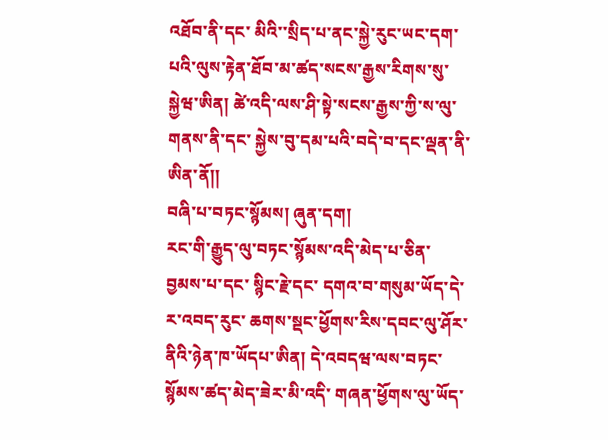འཐོབ་ནི་དང་ མིའི་་སྲིད་པ་ནང་སྐྱེ་རུང་ཡང་དག་པའི་ལུས་རྟེན་ཐོབ་མ་ཚད་སངས་རྒྱས་རིགས་སུ་སྐྱེཝ་ཨིན། ཚེ་འདི་ལས་ཤི་སྟེ་སངས་རྒྱས་ཀྱི་ས་ལུ་གནས་ནི་དང་ སྐྱེས་བུ་དམ་པའི་བདེ་བ་དང་ལྡན་ནི་ཨིན་ནོ།།
བཞི་པ་བཏང་སྙོམས། ཞུན་དག།
རང་གི་རྒྱུད་ལུ་བཏང་སྙོམས་འདི་མེད་པ་ཅིན་ བྱམས་པ་དང་ སྙིང་རྗེ་དང་ དགའ་བ་གསུམ་ཡོད་དེ་ར་འབད་རུང་ ཆགས་སྡང་ཕྱོགས་རིས་དབང་ལུ་ཤོར་ནིའི་ཉེན་ཁ་ཡོདཔ་ཨིན། དེ་འབདཝ་ལས་བཏང་སྙོམས་ཚད་མེད་ཟེར་མི་འདི་ གཞན་ཕྱོགས་ལུ་ཡོད་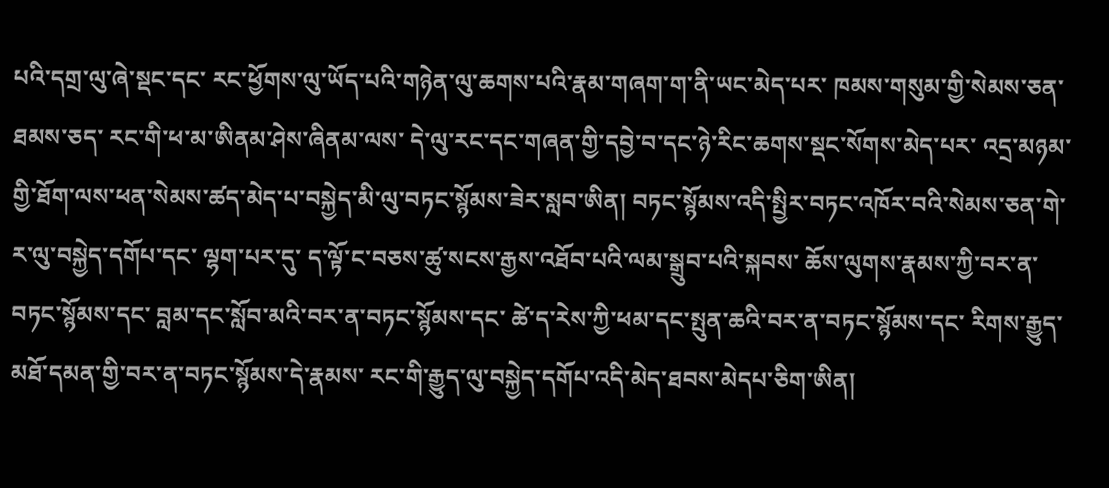པའི་དགྲ་ལུ་ཞེ་སྡང་དང་ རང་ཕྱོགས་ལུ་ཡོད་པའི་གཉེན་ལུ་ཆགས་པའི་རྣམ་གཞག་ག་ནི་ཡང་མེད་པར་ ཁམས་གསུམ་གྱི་སེམས་ཅན་ཐམས་ཅད་ རང་གི་ཕ་མ་ཨིནམ་ཤེས་ཞིནམ་ལས་ དེ་ལུ་རང་དང་གཞན་གྱི་དབྱེ་བ་དང་ཉེ་རིང་ཆགས་སྡང་སོགས་མེད་པར་ འདྲ་མཉམ་གྱི་ཐོག་ལས་ཕན་སེམས་ཚད་མེད་པ་བསྐྱེད་མི་ལུ་བཏང་སྙོམས་ཟེར་སླབ་ཨིན། བཏང་སྙོམས་འདི་སྤྱིར་བཏང་འཁོར་བའི་སེམས་ཅན་གེ་ར་ལུ་བསྐྱེད་དགོཔ་དང་ ལྷག་པར་དུ་ ད་ལྟོ་ང་བཅས་ཚུ་སངས་རྒྱས་འཐོབ་པའི་ལམ་སྒྲུབ་པའི་སྐབས་ ཆོས་ལུགས་རྣམས་ཀྱི་བར་ན་བཏང་སྙོམས་དང་ བླམ་དང་སློབ་མའི་བར་ན་བཏང་སྙོམས་དང་ ཚེ་ད་རེས་ཀྱི་ཕམ་དང་སྤུན་ཆའི་བར་ན་བཏང་སྙོམས་དང་ རིགས་རྒྱུད་མཐོ་དམན་གྱི་བར་ན་བཏང་སྙོམས་དེ་རྣམས་ རང་གི་རྒྱུད་ལུ་བསྐྱེད་དགོཔ་འདི་མེད་ཐབས་མེདཔ་ཅིག་ཨིན།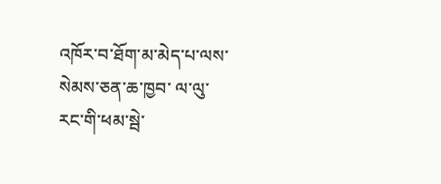འཁོར་བ་ཐོག་མ་མེད་པ་ལས་སེམས་ཅན་ཆ་ཁྱབ་ ལ་ལུ་རང་གི་ཕམ་སྦེ་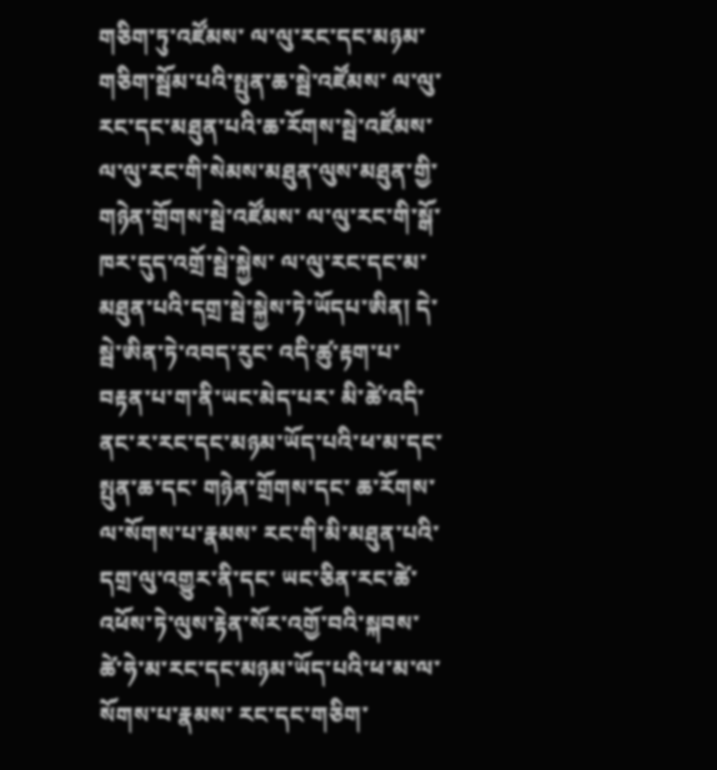གཅིག་ཏུ་འཛོམས་ ལ་ལུ་རང་དང་མཉམ་གཅིག་སྦོམ་པའི་སྤུན་ཆ་སྦེ་འཛོམས་ ལ་ལུ་རང་དང་མཐུན་པའི་ཆ་རོགས་སྦེ་འཛོམས་ ལ་ལུ་རང་གི་སེམས་མཐུན་ལུས་མཐུན་གྱི་གཉེན་གྲོགས་སྦེ་འཛོམས་ ལ་ལུ་རང་གི་སྒོ་ཁར་དུད་འགྲོ་སྦེ་སྐྱེས་ ལ་ལུ་རང་དང་མ་མཐུན་པའི་དགྲ་སྦེ་སྐྱེས་ཏེ་ཡོདཔ་ཨིན། དེ་སྦེ་ཨིན་ཏེ་འབད་རུང་ འདི་ཚུ་རྟག་པ་བརྟན་པ་ག་ནི་ཡང་མེད་པར་ མི་ཚེ་འདི་ནང་ར་རང་དང་མཉམ་ཡོད་པའི་ཕ་མ་དང་ སྤུན་ཆ་དང་ གཉེན་གྲོགས་དང་ ཆ་རོགས་ལ་སོགས་པ་རྣམས་ རང་གི་མི་མཐུན་པའི་དགྲ་ལུ་འགྱུར་ནི་དང་ ཡང་ཅིན་རང་ཚེ་འཕོས་ཏེ་ལུས་རྟེན་སོར་འགྱོ་བའི་སྐབས་ ཚེ་ཧེ་མ་རང་དང་མཉམ་ཡོད་པའི་ཕ་མ་ལ་སོགས་པ་རྣམས་ རང་དང་གཅིག་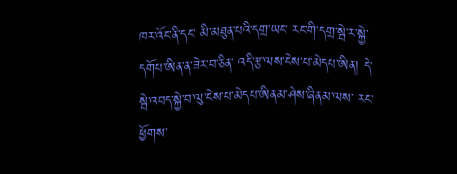ཁར་འོང་ནི་དང་ མི་མཐུན་པའི་དགྲ་ཡང་ རང་གི་དགྲ་སྦེ་ར་སྐྱེ་དགོཔ་ཨིན་ན་ཟེར་བ་ཅིན་ འདི་རྩ་ལས་ངེས་པ་མེདཔ་ཨིན། དེ་སྦེ་འབད་སྐྱེ་བ་ལུ་ངེས་པ་མེདཔ་ཨིནམ་ཤེས་ཞིནམ་ལས་ རང་ཕྱོགས་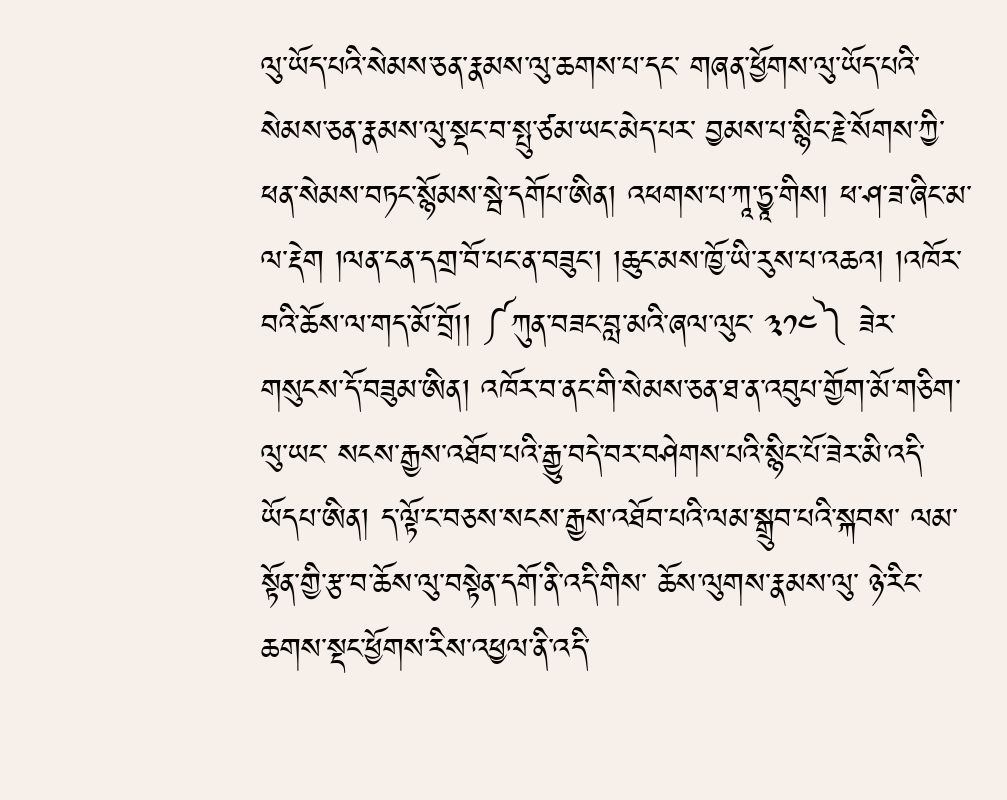ལུ་ཡོད་པའི་སེམས་ཅན་རྣམས་ལུ་ཆགས་པ་དང་ གཞན་ཕྱོགས་ལུ་ཡོད་པའི་སེམས་ཅན་རྣམས་ལུ་སྡང་བ་སྤུ་ཙམ་ཡང་མེད་པར་ བྱམས་པ་སྙིང་རྗེ་སོགས་ཀྱི་ཕན་སེམས་བཏང་སྙོམས་སྦེ་དགོཔ་ཨིན། འཕགས་པ་ཀཱ་ཏྱཱ་གིས། ཕ་ཤ་ཟ་ཞིང་མ་ལ་རྡེག །ལན་ངན་དགྲ་བོ་པང་ན་བཟུང་། །ཆུང་མས་ཁྱོ་ཡི་རུས་པ་འཆའ། །འཁོར་བའི་ཆོས་ལ་གད་མོ་བྲོ།། ༼ཀུན་བཟང་བླ་མའི་ཞལ་ལུང་ ༣༡༤༽ ཟེར་གསུངས་དོ་བཟུམ་ཨིན། འཁོར་བ་ནང་གི་སེམས་ཅན་ཐ་ན་འབུཔ་གྱོག་མོ་གཅིག་ལུ་ཡང་ སངས་རྒྱས་འཐོབ་པའི་རྒྱུ་བདེ་བར་བཤེགས་པའི་སྙིང་པོ་ཟེར་མི་འདི་ཡོདཔ་ཨིན། ད་ལྟོ་ང་བཅས་སངས་རྒྱས་འཐོབ་པའི་ལམ་སྒྲུབ་པའི་སྐབས་ ལམ་སྟོན་གྱི་རྩ་བ་ཆོས་ལུ་བསྟེན་དགོ་ནི་འདི་གིས་ ཆོས་ལུགས་རྣམས་ལུ་ ཉེ་རིང་ཆགས་སྡང་ཕྱོགས་རིས་འཕྱལ་ནི་འདི་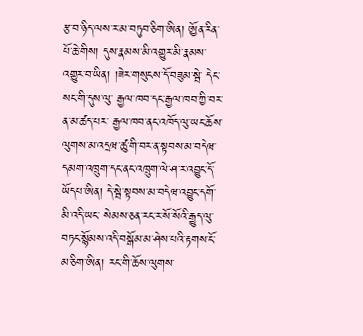རྩ་བ་ཉིད་ལས་ར་མ་བཏུབ་ཅིག་ཨིན། ཨྱོན་རིན་པོ་ཆེ་གིས། དུས་རྣམས་མི་འགྱུར་མི་རྣམས་འགྱུར་བ་ཡིན། །ཟེར་གསུངས་དོ་བཟུམ་སྦེ་ དེང་སང་གི་དུས་ལུ་ རྒྱལ་ཁབ་དང་རྒྱལ་ཁབ་ཀྱི་བར་ན་མ་ཚད་པར་ རྒྱལ་ཁབ་ནང་འཁོད་ལུ་ཡང་ཆོས་ལུགས་མ་འདྲཝ་ཚུ་གི་བར་ན་སྟབས་མ་བདེཝ་ དམག་འཁྲུག་དང་ནང་འཁྲུག་ལེ་ཤ་ར་འབྱུང་དོ་ཡོདཔ་ཨིན། དེ་སྦེ་སྟབས་མ་བདེཝ་འབྱུང་དགོ་མི་འདི་ཡང་ སེམས་ཅན་རང་ར་སོ་སོའི་རྒྱུད་ལུ་ བཏང་སྙོམས་འདི་བསྒོམ་མ་ཤེས་པའི་རྟགས་ངོ་མ་ཅིག་ཨིན། རང་གི་ཆོས་ལུགས་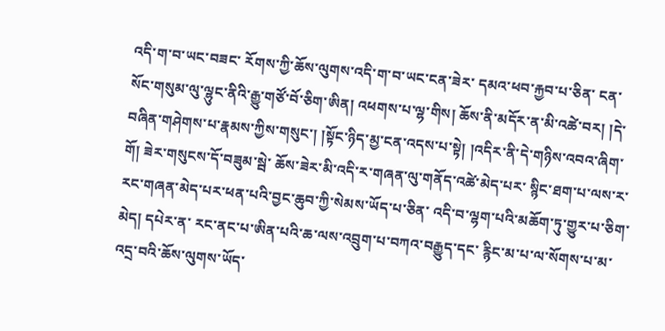འདི་ག་བ་ཡང་བཟང་ རོགས་ཀྱི་ཆོས་ལུགས་འདི་ག་བ་ཡང་ངན་ཟེར་ དམའ་ཕབ་རྐྱབ་པ་ཅིན་ ངན་སོང་གསུམ་ལུ་ལྷུང་ནིའི་རྒྱུ་གཙོ་བོ་ཅིག་ཨིན། འཕགས་པ་ལྷ་གིས། ཆོས་ནི་མདོར་ན་མི་འཚེ་བར། །དེ་བཞིན་གཤེགས་པ་རྣམས་ཀྱིས་གསུང་། །སྟོང་ཉིད་མྱ་ངན་འདས་པ་སྟེ། །འདིར་ནི་དེ་གཉིས་འབའ་ཞིག་གོ། ཟེར་གསུངས་དོ་བཟུམ་སྦེ་ ཆོས་ཟེར་མི་འདི་ར་གཞན་ལུ་གནོད་འཚེ་མེད་པར་ སྙིང་ཐག་པ་ལས་ར་ རང་གཞན་མེད་པར་ཕན་པའི་བྱང་ཆུབ་ཀྱི་སེམས་ཡོད་པ་ཅིན་ འདི་བ་ལྷག་པའི་མཆོག་ཏུ་གྱུར་པ་ཅིག་མེད། དཔེར་ན་ རང་ནང་པ་ཨིན་པའི་ཆ་ལས་འབྲུག་པ་བཀའ་བརྒྱུད་དང་ རྙིང་མ་པ་ལ་སོགས་པ་མ་འདྲ་བའི་ཆོས་ལུགས་ཡོད་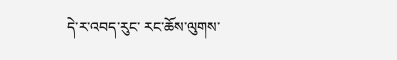དེ་ར་འབད་རུང་ རང་ཆོས་ལུགས་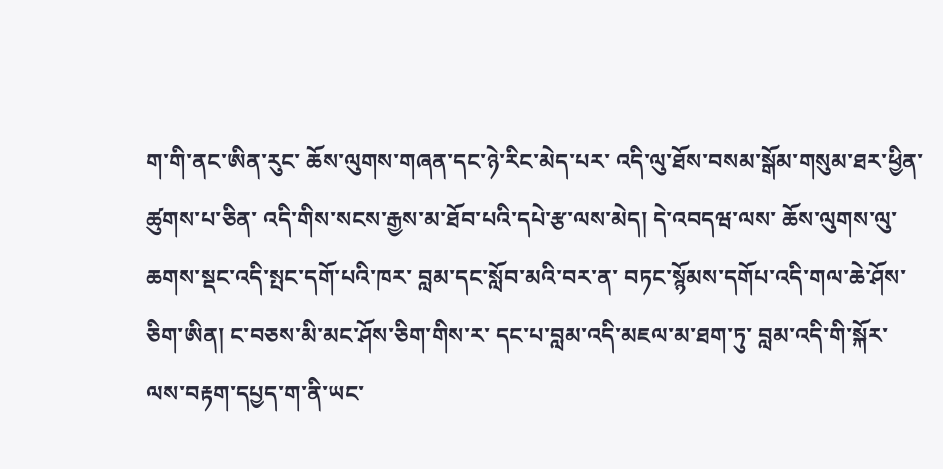ག་གི་ནང་ཨིན་རུང་ ཆོས་ལུགས་གཞན་དང་ཉེ་རིང་མེད་པར་ འདི་ལུ་ཐོས་བསམ་སྒོམ་གསུམ་ཐར་ཕྱིན་ཚུགས་པ་ཅིན་ འདི་གིས་སངས་རྒྱས་མ་ཐོབ་པའི་དཔེ་རྩ་ལས་མེད། དེ་འབདཝ་ལས་ ཆོས་ལུགས་ལུ་ཆགས་སྡང་འདི་སྤང་དགོ་པའི་ཁར་ བླམ་དང་སློབ་མའི་བར་ན་ བཏང་སྙོམས་དགོཔ་འདི་གལ་ཆེ་ཤོས་ཅིག་ཨིན། ང་བཅས་མི་མང་ཤོས་ཅིག་གིས་ར་ དང་པ་བླམ་འདི་མཇལ་མ་ཐག་ཏུ་ བླམ་འདི་གི་སྐོར་ལས་བརྟག་དཔྱད་ག་ནི་ཡང་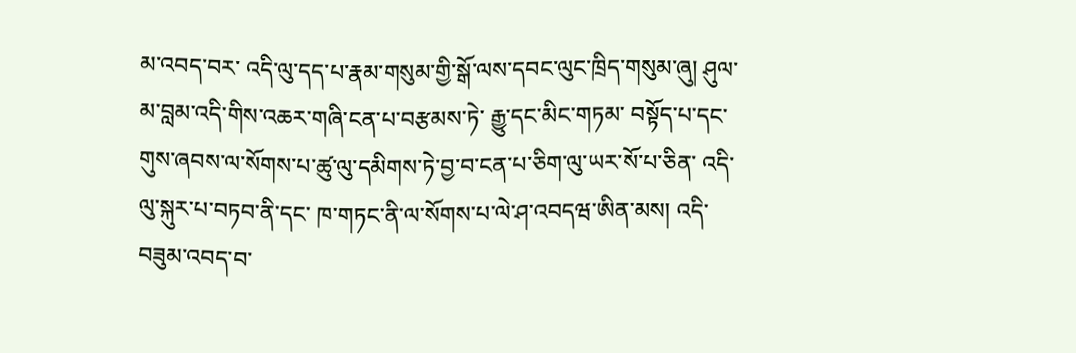མ་འབད་བར་ འདི་ལུ་དད་པ་རྣམ་གསུམ་གྱི་སྒོ་ལས་དབང་ལུང་ཁྲིད་གསུམ་ཞུ། ཤུལ་མ་བླམ་འདི་གིས་འཆར་གཞི་ངན་པ་བརྩམས་ཏེ་ རྒྱུ་དང་མིང་གཏམ་ བསྟོད་པ་དང་གུས་ཞབས་ལ་སོགས་པ་ཚུ་ལུ་དམིགས་ཏེ་བྱ་བ་ངན་པ་ཅིག་ལུ་ཡར་སོ་པ་ཅིན་ འདི་ལུ་སྐུར་པ་བཏབ་ནི་དང་ ཁ་གཏང་ནི་ལ་སོགས་པ་ལེ་ཤ་འབདཝ་ཨིན་མས། འདི་བཟུམ་འབད་བ་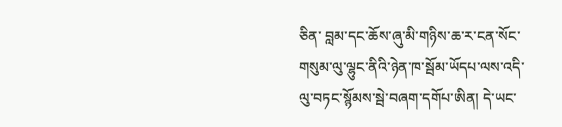ཅིན་ བླམ་དང་ཆོས་ཞུ་མི་གཉིས་ཆ་ར་ངན་སོང་གསུམ་ལུ་ལྷུང་ནིའི་ཉེན་ཁ་སྦོམ་ཡོདཔ་ལས་འདི་ལུ་བཏང་སྙོམས་སྦེ་བཞག་དགོཔ་ཨིན། དེ་ཡང་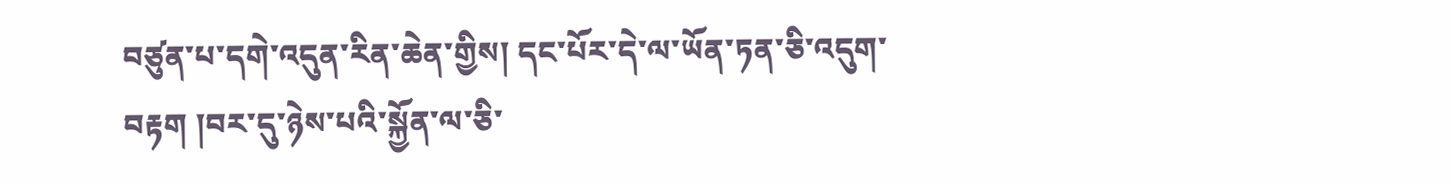བཙུན་པ་དགེ་འདུན་རིན་ཆེན་གྱིས། དང་པོར་དེ་ལ་ཡོན་ཏན་ཅི་འདུག་བརྟག །བར་དུ་ཉེས་པའི་སྐྱོན་ལ་ཅི་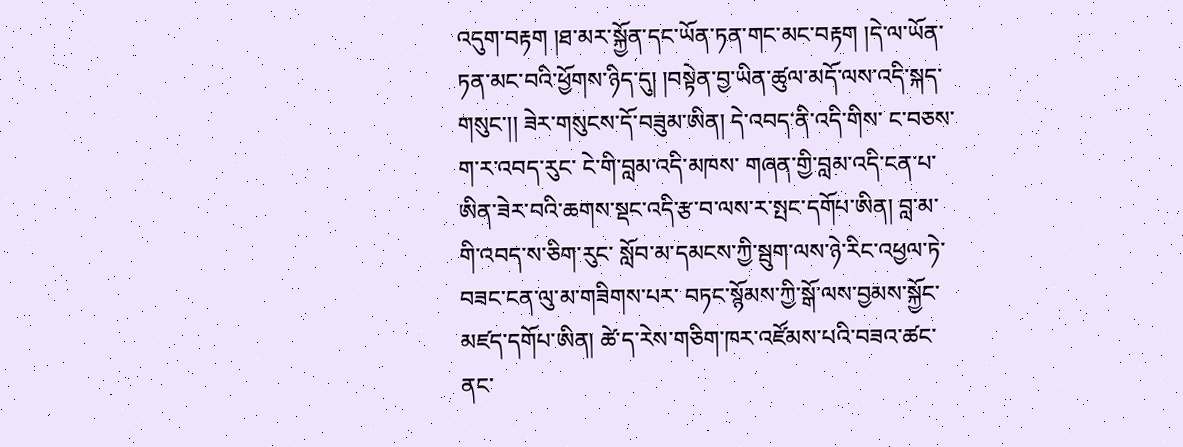འདུག་བརྟག །ཐ་མར་སྐྱོན་དང་ཡོན་ཏན་གང་མང་བརྟག །དེ་ལ་ཡོན་ཏན་མང་བའི་ཕྱོགས་ཉིད་དུ། །བསྟེན་བྱ་ཡིན་ཚུལ་མདོ་ལས་འདི་སྐད་གསུང་།། ཟེར་གསུངས་དོ་བཟུམ་ཨིན། དེ་འབད་ནི་འདི་གིས་ ང་བཅས་ག་ར་འབད་རུང་ ངེ་གི་བླམ་འདི་མཁས་ གཞན་གྱི་བླམ་འདི་ངན་པ་ཨིན་ཟེར་བའི་ཆགས་སྡང་འདི་རྩ་བ་ལས་ར་སྤང་དགོཔ་ཨིན། བླ་མ་གི་འབད་ས་ཅིག་རུང་ སློབ་མ་དམངས་ཀྱི་སྦུག་ལས་ཉེ་རིང་འཕྱལ་ཏེ་བཟང་ངན་ལུ་མ་གཟིགས་པར་ བཏང་སྙོམས་ཀྱི་སྒོ་ལས་བྱམས་སྐྱོང་མཛད་དགོཔ་ཨིན། ཚེ་ད་རེས་གཅིག་ཁར་འཛོམས་པའི་བཟའ་ཚང་ནང་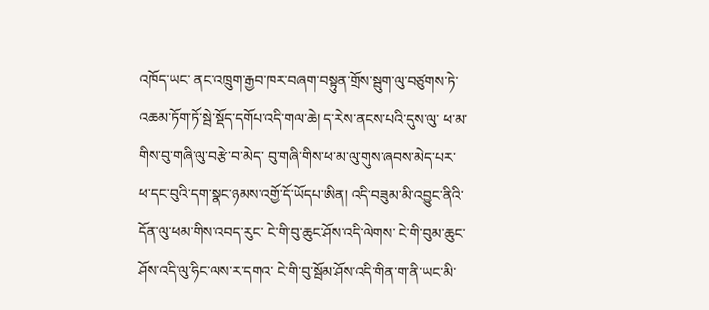འཁོད་ཡང་ ནང་འཁྲུག་རྒྱབ་ཁར་བཞག་བསྟུན་གྲོས་སྦུག་ལུ་བཙུགས་ཏེ་འཆམ་ཏོག་ཏོ་སྦེ་སྡོད་དགོཔ་འདི་གལ་ཆེ། ད་རེས་ནངས་པའི་དུས་ལུ་ ཕ་མ་གིས་བུ་གཞི་ལུ་བརྩེ་བ་མེད་ བུ་གཞི་གིས་ཕ་མ་ལུ་གུས་ཞབས་མེད་པར་ ཕ་དང་བུའི་དག་སྣང་ཉམས་འགྱོ་དོ་ཡོདཔ་ཨིན། འདི་བཟུམ་མི་འབྱུང་ནིའི་དོན་ལུ་ཕམ་གིས་འབད་རུང་ ངེ་གི་བུ་ཆུང་ཤོས་འདི་ལེགས་ ངེ་གི་བུམ་ཆུང་ཤོས་འདི་ལུ་ཧིང་ལས་ར་དགའ་ ངེ་གི་བུ་སྦོམ་ཤོས་འདི་གིན་ག་ནི་ཡང་མི་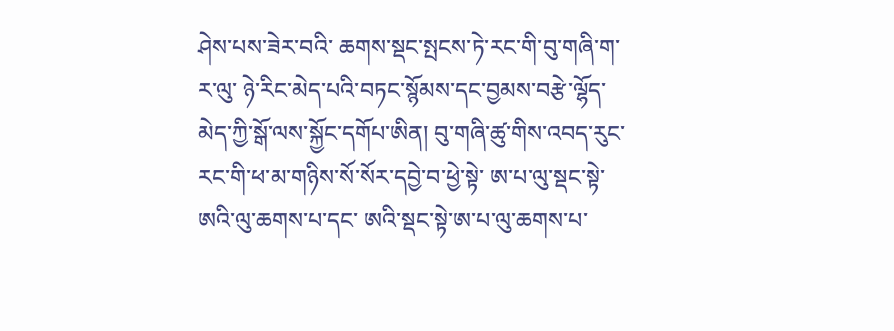ཤེས་པས་ཟེར་བའི་ ཆགས་སྡང་སྤངས་ཏེ་རང་གི་བུ་གཞི་ག་ར་ལུ་ ཉེ་རིང་མེད་པའི་བཏང་སྙོམས་དང་བྱམས་བརྩེ་ལྷོད་མེད་ཀྱི་སྒོ་ལས་སྐྱོང་དགོཔ་ཨིན། བུ་གཞི་ཚུ་གིས་འབད་རུང་ རང་གི་ཕ་མ་གཉིས་སོ་སོར་དབྱེ་བ་ཕྱེ་སྟེ་ ཨ་པ་ལུ་སྡང་སྟེ་ཨའི་ལུ་ཆགས་པ་དང་ ཨའི་སྡང་སྟེ་ཨ་པ་ལུ་ཆགས་པ་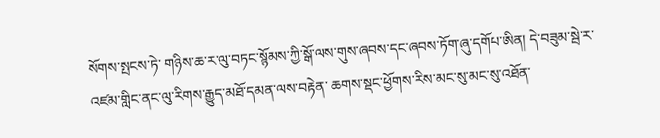སོགས་སྤངས་ཏེ་ གཉིས་ཆ་ར་ལུ་བཏང་སྙོམས་ཀྱི་སྒོ་ལས་གུས་ཞབས་དང་ཞབས་ཏོག་ཞུ་དགོཔ་ཨིན། དེ་བཟུམ་སྦེ་ར་ འཛམ་གླིང་ནང་ལུ་རིགས་རྒྱུད་མཐོ་དམན་ལས་བརྟེན་ ཆགས་སྡང་ཕྱོགས་རིས་མང་སུ་མང་སུ་འཐོན་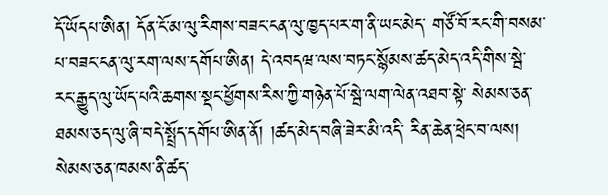དོ་ཡོདཔ་ཨིན། དོན་ངོ་མ་ལུ་རིགས་བཟང་ངན་ལུ་ཁྱད་པར་ག་ནི་ཡང་མེད་ གཙོ་བོ་རང་གི་བསམ་པ་བཟང་ངན་ལུ་རག་ལས་དགོཔ་ཨིན། དེ་འབདཝ་ལས་བཏང་སྙོམས་ཚད་མེད་འདི་གིས་སྦེ་ རང་རྒྱུད་ལུ་ཡོད་པའི་ཆགས་སྡང་ཕྱོགས་རིས་ཀྱི་གཉེན་པོ་སྦེ་ལག་ལེན་འཐབ་སྟེ་ སེམས་ཅན་ཐམས་ཅད་ལུ་ཞི་བདེ་སྤྲོད་དགོཔ་ཨིན་ནོ། །ཚད་མེད་བཞི་ཟེར་མི་འདི་ རིན་ཆེན་ཕྲེང་བ་ལས། སེམས་ཅན་ཁམས་ནི་ཚད་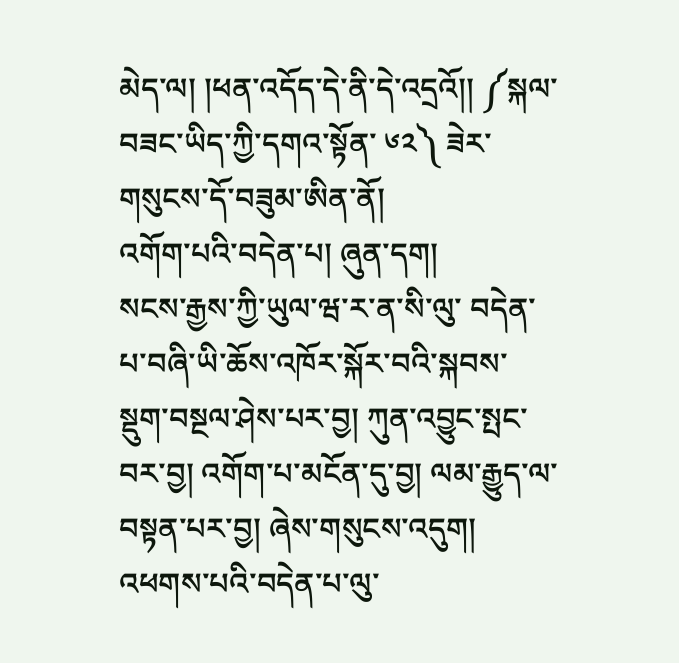མེད་ལ། །ཕན་འདོད་དེ་ནི་དེ་འདྲའོ།། ༼སྐལ་བཟང་ཡིད་ཀྱི་དགའ་སྟོན་ ༦༢༽ ཟེར་གསུངས་དོ་བཟུམ་ཨིན་ནོ།
འགོག་པའི་བདེན་པ། ཞུན་དག།
སངས་རྒྱས་ཀྱི་ཡུལ་ཝ་ར་ན་སི་ལུ་ བདེན་པ་བཞི་ཡི་ཆོས་འཁོར་སྐོར་བའི་སྐབས་ སྡུག་བསྔལ་ཤེས་པར་བྱ། ཀུན་འབྱུང་སྤང་བར་བྱ། འགོག་པ་མངོན་དུ་བྱ། ལམ་རྒྱུད་ལ་བསྟན་པར་བྱ། ཞེས་གསུངས་འདུག། འཕགས་པའི་བདེན་པ་ལུ་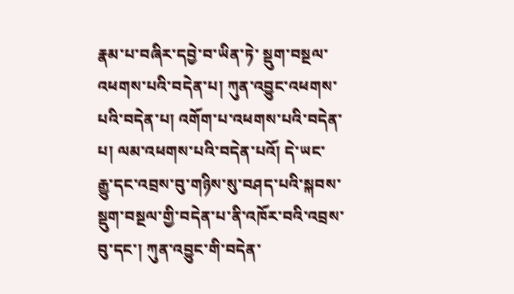རྣམ་པ་བཞིར་དབྱེ་བ་ཡིན་ཏེ་ སྡུག་བསྔལ་འཕགས་པའི་བདེན་པ། ཀུན་འབྱུང་འཕགས་པའི་བདེན་པ། འགོག་པ་འཕགས་པའི་བདེན་པ། ལམ་འཕགས་པའི་བདེན་པའོ། དེ་ཡང་ རྒྱུ་དང་འབྲས་བུ་གཉིས་སུ་བཤད་པའི་སྐབས་ སྡུག་བསྔལ་གྱི་བདེན་པ་ནི་འཁོར་བའི་འབྲས་བུ་དང་། ཀུན་འབྱུང་གི་བདེན་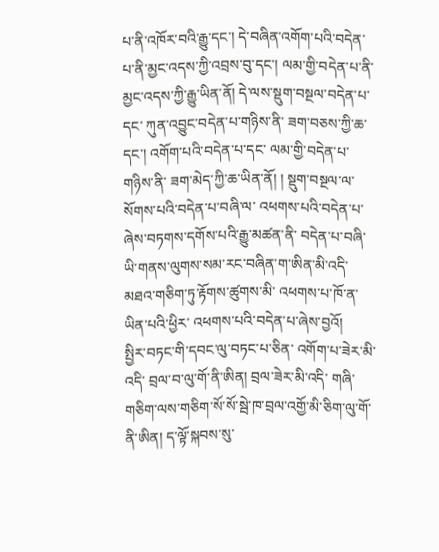པ་ནི་འཁོར་བའི་རྒྱུ་དང་། དེ་བཞིན་འགོག་པའི་བདེན་པ་ནི་མྱང་འདས་ཀྱི་འབྲས་བུ་དང་། ལམ་གྱི་བདེན་པ་ནི་མྱང་འདས་ཀྱི་རྒྱུ་ཡིན་ནོ། དེ་ལས་སྡུག་བསྔལ་བདེན་པ་དང་ ཀུན་འབྱུང་བདེན་པ་གཉིས་ནི་ ཟག་བཅས་ཀྱི་ཆ་དང་། འགོག་པའི་བདེན་པ་དང་ ལམ་གྱི་བདེན་པ་གཉིས་ནི་ ཟག་མེད་ཀྱི་ཆ་ཡིན་ནོ། ། སྡུག་བསྔལ་ལ་སོགས་པའི་བདེན་པ་བཞི་ལ་ འཕགས་པའི་བདེན་པ་ཞེས་བཏགས་དགོས་པའི་རྒྱུ་མཚན་ནི་ བདེན་པ་བཞི་ཡི་གནས་ལུགས་སམ་རང་བཞིན་ག་ཨིན་མི་འདི་ མཐའ་གཅིག་ཏུ་རྟོགས་ཚུགས་མི་ འཕགས་པ་ཁོ་ན་ཡིན་པའི་ཕྱིར་ འཕགས་པའི་བདེན་པ་ཞེས་བྱའོ།
སྤྱིར་བཏང་གི་དབང་ལུ་བཏང་པ་ཅིན་ འགོག་པ་ཟེར་མི་འདི་ བྲལ་བ་ལུ་གོ་ནི་ཨིན། བྲལ་ཟེར་མི་འདི་ གཞི་གཅིག་ལས་གཅིག་སོ་སོ་སྦེ་ཁ་བྲལ་འགྱོ་མི་ཅིག་ལུ་གོ་ནི་ཨིན། ད་ལྟོ་སྐབས་སུ་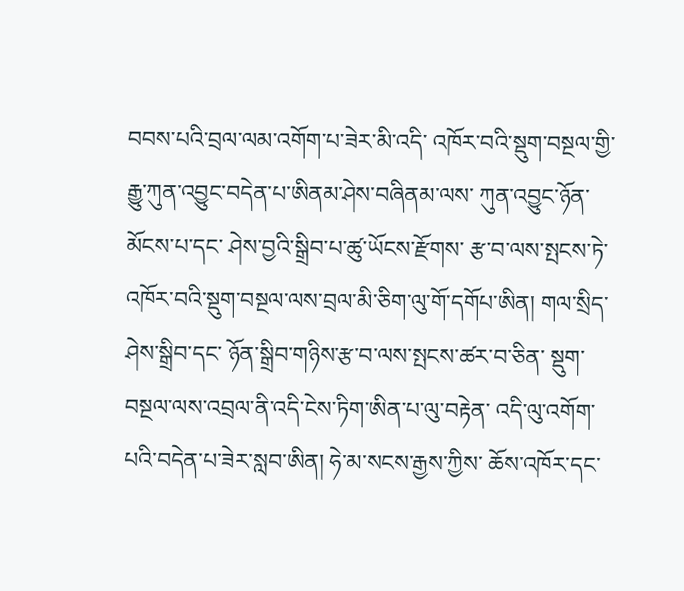བབས་པའི་བྲལ་ལམ་འགོག་པ་ཟེར་མི་འདི་ འཁོར་བའི་སྡུག་བསྔལ་གྱི་རྒྱུ་ཀུན་འབྱུང་བདེན་པ་ཨིནམ་ཤེས་བཞིནམ་ལས་ ཀུན་འབྱུང་ཉོན་མོངས་པ་དང་ ཤེས་བྱའི་སྒྲིབ་པ་ཚུ་ཡོངས་རྫོགས་ རྩ་བ་ལས་སྤངས་ཏེ་ འཁོར་བའི་སྡུག་བསྔལ་ལས་བྲལ་མི་ཅིག་ལུ་གོ་དགོཔ་ཨིན། གལ་སྲིད་ཤེས་སྒྲིབ་དང་ ཉོན་སྒྲིབ་གཉིས་རྩ་བ་ལས་སྤངས་ཚར་བ་ཅིན་ སྡུག་བསྔལ་ལས་འབྲལ་ནི་འདི་ངེས་ཏིག་ཨིན་པ་ལུ་བརྟེན་ འདི་ལུ་འགོག་པའི་བདེན་པ་ཟེར་སླབ་ཨིན། ཧེ་མ་སངས་རྒྱས་ཀྱིས་ ཆོས་འཁོར་དང་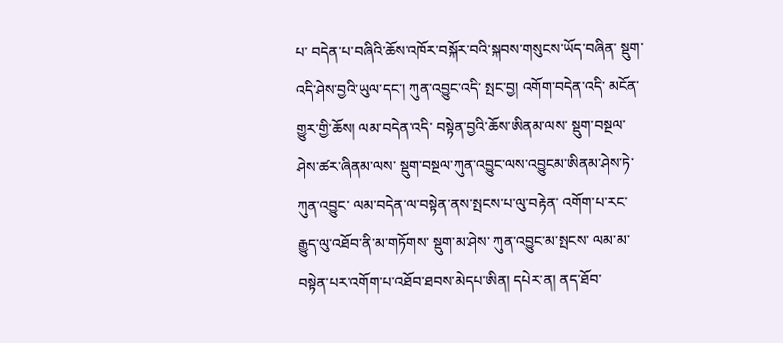པ་ བདེན་པ་བཞིའི་ཆོས་འཁོར་བསྐོར་བའི་སྐབས་གསུངས་ཡོད་བཞིན་ སྡུག་འདི་ཤེས་བྱའི་ཡུལ་དང་། ཀུན་འབྱུང་འདི་ སྤང་བྱ། འགོག་བདེན་འདི་ མངོན་གྱུར་གྱི་ཆོས། ལམ་བདེན་འདི་ བསྟེན་བྱའི་ཆོས་ཨིནམ་ལས་ སྡུག་བསྔལ་ཤེས་ཚར་ཞིནམ་ལས་ སྡུག་བསྔལ་ཀུན་འབྱུང་ལས་འབྱུངམ་ཨིནམ་ཤེས་ཏེ་ ཀུན་འབྱུང་ ལམ་བདེན་ལ་བསྟེན་ནས་སྤངས་པ་ལུ་བརྟེན་ འགོག་པ་རང་རྒྱུད་ལུ་འཐོབ་ནི་མ་གཏོགས་ སྡུག་མ་ཤེས་ ཀུན་འབྱུང་མ་སྤངས་ ལམ་མ་བསྟེན་པར་འགོག་པ་འཐོབ་ཐབས་མེདཔ་ཨིན། དཔེར་ན། ནད་ཐོབ་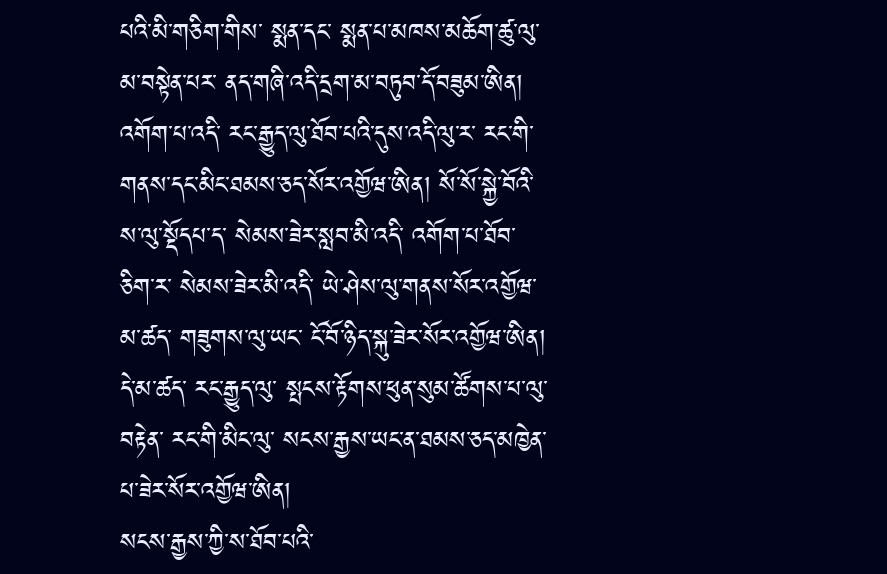པའི་མི་གཅིག་གིས་ སྨན་དང་ སྨན་པ་མཁས་མཆོག་ཚུ་ལུ་མ་བསྟེན་པར་ ནད་གཞི་འདི་དྲག་མ་བཏུབ་དོ་བཟུམ་ཨིན། འགོག་པ་འདི་ རང་རྒྱུད་ལུ་ཐོབ་པའི་དུས་འདི་ལུ་ར་ རང་གི་གནས་དང་མིང་ཐམས་ཅད་སོར་འགྱོཝ་ཨིན། སོ་སོ་སྐྱེ་བོའི་ས་ལུ་སྡོདཔ་ད་ སེམས་ཟེར་སླབ་མི་འདི་ འགོག་པ་ཐོབ་ཅིག་ར་ སེམས་ཟེར་མི་འདི་ ཡེ་ཤེས་ལུ་གནས་སོར་འགྱོཝ་མ་ཚད་ གཟུགས་ལུ་ཡང་ ངོ་བོ་ཉིད་སྐུ་ཟེར་སོར་འགྱོཝ་ཨིན། དེ་མ་ཚད་ རང་རྒྱུད་ལུ་ སྤངས་རྟོགས་ཕུན་སུམ་ཚོགས་པ་ལུ་བརྟེན་ རང་གི་མིང་ལུ་ སངས་རྒྱས་ཡང་ན་ཐམས་ཅད་མཁྱེན་པ་ཟེར་སོར་འགྱོཝ་ཨིན།
སངས་རྒྱས་ཀྱི་ས་ཐོབ་པའི་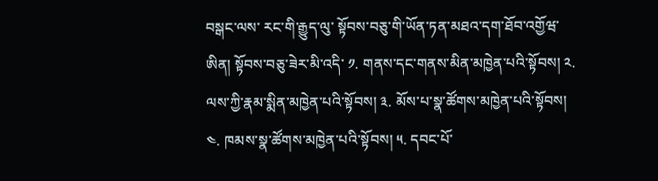བསྒང་ལས་ རང་གི་རྒྱུད་ལུ་ སྟོབས་བཅུ་གི་ཡོན་ཏན་མཐའ་དག་ཐོབ་འགྱོཝ་ཨིན། སྟོབས་བཅུ་ཟེར་མི་འདི་ ༡. གནས་དང་གནས་མིན་མཁྱེན་པའི་སྟོབས། ༢. ལས་ཀྱི་རྣམ་སྨིན་མཁྱེན་པའི་སྟོབས། ༣. མོས་པ་སྣ་ཚོགས་མཁྱེན་པའི་སྟོབས། ༤. ཁམས་སྣ་ཚོགས་མཁྱེན་པའི་སྟོབས། ༥. དབང་པོ་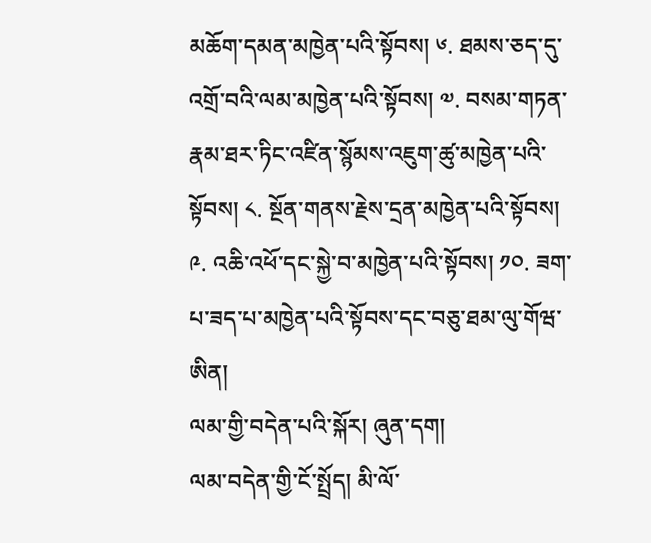མཆོག་དམན་མཁྱེན་པའི་སྟོབས། ༦. ཐམས་ཅད་དུ་འགྲོ་བའི་ལམ་མཁྱེན་པའི་སྟོབས། ༧. བསམ་གཏན་རྣམ་ཐར་ཏིང་འཛིན་སྙོམས་འཇུག་ཚུ་མཁྱེན་པའི་སྟོབས། ༨. སྔོན་གནས་རྗེས་དྲན་མཁྱེན་པའི་སྟོབས། ༩. འཆི་འཕོ་དང་སྐྱེ་བ་མཁྱེན་པའི་སྟོབས། ༡༠. ཟག་པ་ཟད་པ་མཁྱེན་པའི་སྟོབས་དང་བཅུ་ཐམ་ལུ་གོཝ་ཨིན།
ལམ་གྱི་བདེན་པའི་སྐོར། ཞུན་དག།
ལམ་བདེན་གྱི་ངོ་སྤྲོད། མི་ལོ་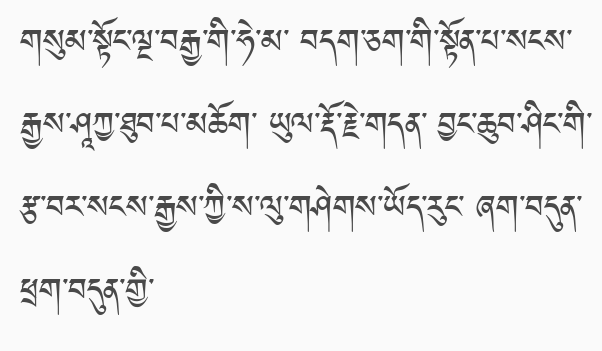གསུམ་སྟོང་ལྔ་བརྒྱ་གི་ཧེ་མ་ བདག་ཅག་གི་སྟོན་པ་སངས་རྒྱས་ཤཱཀྱ་ཐུབ་པ་མཆོག་ ཡུལ་རྡོ་རྗེ་གདན་ བྱང་ཆུབ་ཤིང་གི་རྩ་བར་སངས་རྒྱས་ཀྱི་ས་ལུ་གཤེགས་ཡོད་རུང་ ཞག་བདུན་ཕྲག་བདུན་གྱི་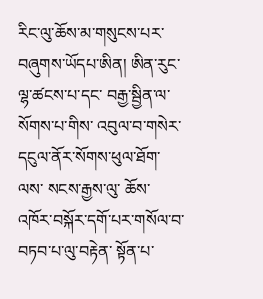རིང་ལུ་ཆོས་མ་གསུངས་པར་བཞུགས་ཡོདཔ་ཨིན། ཨིན་རུང་ ལྷ་ཚངས་པ་དང་ བརྒྱ་སྦྱིན་ལ་སོགས་པ་གིས་ འབུལ་བ་གསེར་དངུལ་ནོར་སོགས་ཕུལ་ཐོག་ལས་ སངས་རྒྱས་ལུ་ ཆོས་འཁོར་བསྐོར་དགོ་པར་གསོལ་བ་བཏབ་པ་ལུ་བརྟེན་ སྟོན་པ་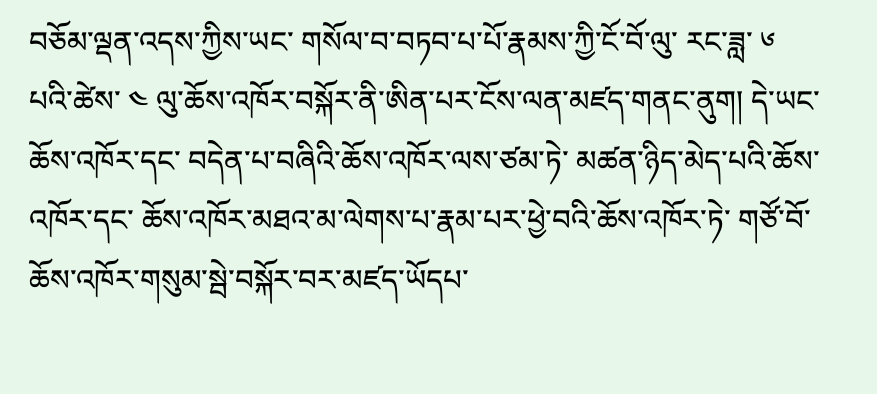བཅོམ་ལྡན་འདས་ཀྱིས་ཡང་ གསོལ་བ་བཏབ་པ་པོ་རྣམས་ཀྱི་ངོ་བོ་ལུ་ རང་ཟླ་ ༦ པའི་ཚེས་ ༤ ལུ་ཆོས་འཁོར་བསྐོར་ནི་ཨིན་པར་ངོས་ལན་མཛད་གནང་ནུག། དེ་ཡང་ ཆོས་འཁོར་དང་ བདེན་པ་བཞིའི་ཆོས་འཁོར་ལས་ཙམ་ཏེ་ མཚན་ཉིད་མེད་པའི་ཆོས་འཁོར་དང་ ཆོས་འཁོར་མཐའ་མ་ལེགས་པ་རྣམ་པར་ཕྱེ་བའི་ཆོས་འཁོར་ཏེ་ གཙོ་བོ་ཆོས་འཁོར་གསུམ་སྦེ་བསྐོར་བར་མཛད་ཡོདཔ་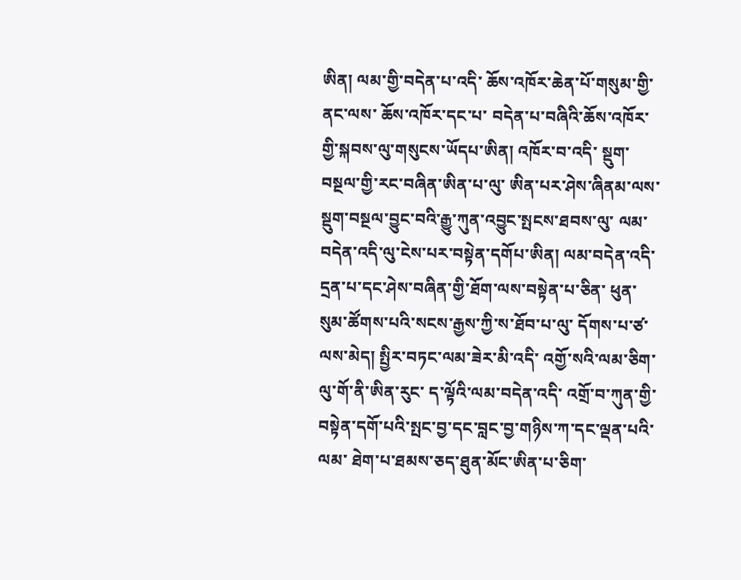ཨིན། ལམ་གྱི་བདེན་པ་འདི་ ཆོས་འཁོར་ཆེན་པོ་གསུམ་གྱི་ནང་ལས་ ཆོས་འཁོར་དང་པ་ བདེན་པ་བཞིའི་ཆོས་འཁོར་གྱི་སྐབས་ལུ་གསུངས་ཡོདཔ་ཨིན། འཁོར་བ་འདི་ སྡུག་བསྔལ་གྱི་རང་བཞིན་ཨིན་པ་ལུ་ ཨིན་པར་ཤེས་ཞིནམ་ལས་ སྡུག་བསྔལ་བྱུང་བའི་རྒྱུ་ཀུན་འབྱུང་སྤངས་ཐབས་ལུ་ ལམ་བདེན་འདི་ལུ་ངེས་པར་བསྟེན་དགོཔ་ཨིན། ལམ་བདེན་འདི་ དྲན་པ་དང་ཤེས་བཞིན་གྱི་ཐོག་ལས་བསྟེན་པ་ཅིན་ ཕུན་སུམ་ཚོགས་པའི་སངས་རྒྱས་ཀྱི་ས་ཐོབ་པ་ལུ་ དོགས་པ་ཙ་ལས་མེད། སྤྱིར་བཏང་ལམ་ཟེར་མི་འདི་ འགྱོ་སའི་ལམ་ཅིག་ལུ་གོ་ནི་ཨིན་རུང་ ད་ལྟོའི་ལམ་བདེན་འདི་ འགྲོ་བ་ཀུན་གྱི་བསྟེན་དགོ་པའི་སྤང་བྱ་དང་བླང་བྱ་གཉིས་ཀ་དང་ལྡན་པའི་ལམ་ ཐེག་པ་ཐམས་ཅད་ཐུན་མོང་ཨིན་པ་ཅིག་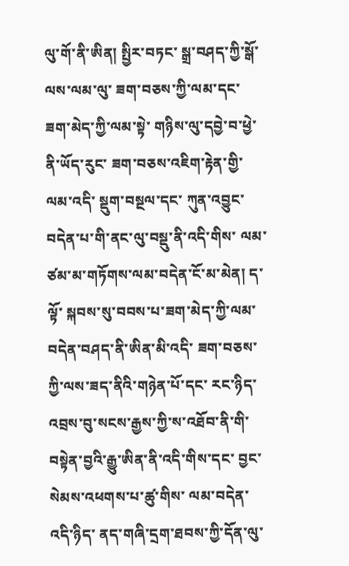ལུ་གོ་ནི་ཨིན། སྤྱིར་བཏང་ སྒྲ་བཤད་ཀྱི་སྒོ་ལས་ལམ་ལུ་ ཟག་བཅས་ཀྱི་ལམ་དང་ ཟག་མེད་ཀྱི་ལམ་སྟེ་ གཉིས་ལུ་དབྱེ་བ་ཕྱེ་ནི་ཡོད་རུང་ ཟག་བཅས་འཇིག་རྟེན་གྱི་ལམ་འདི་ སྡུག་བསྔལ་དང་ ཀུན་འབྱུང་བདེན་པ་གི་ནང་ལུ་བསྡུ་ནི་འདི་གིས་ ལམ་ཙམ་མ་གཏོགས་ལམ་བདེན་ངོ་མ་མེན། ད་ལྟོ་ སྐབས་སུ་བབས་པ་ཟག་མེད་ཀྱི་ལམ་བདེན་བཤད་ནི་ཨིན་མི་འདི་ ཟག་བཅས་ཀྱི་ལས་ཟད་ནིའི་གཉེན་པོ་དང་ རང་ཉིད་འབྲས་བུ་སངས་རྒྱས་ཀྱི་ས་འཐོབ་ནི་གི་བསྟེན་བྱའི་རྒྱུ་ཨིན་ནི་འདི་གིས་དང་ བྱང་སེམས་འཕགས་པ་ཚུ་གིས་ ལམ་བདེན་འདི་ཉིད་ ནད་གཞི་དྲག་ཐབས་ཀྱི་དོན་ལུ་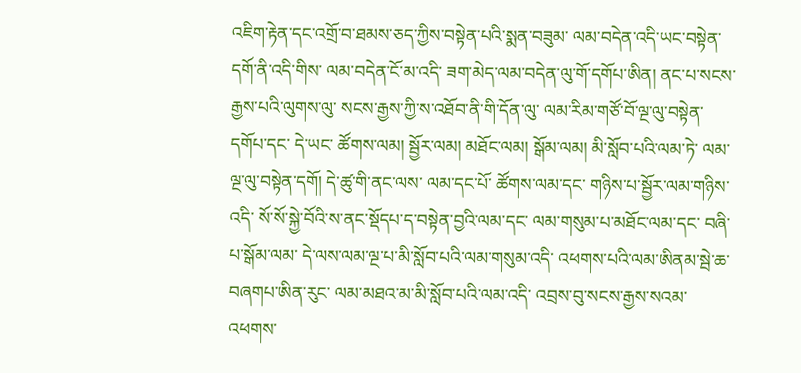འཇིག་རྟེན་དང་འགྲོ་བ་ཐམས་ཅད་ཀྱིས་བསྟེན་པའི་སྨན་བཟུམ་ ལམ་བདེན་འདི་ཡང་བསྟེན་དགོ་ནི་འདི་གིས་ ལམ་བདེན་ངོ་མ་འདི་ ཟག་མེད་ལམ་བདེན་ལུ་གོ་དགོཔ་ཨིན། ནང་པ་སངས་རྒྱས་པའི་ལུགས་ལུ་ སངས་རྒྱས་ཀྱི་ས་འཐོབ་ནི་གི་དོན་ལུ་ ལམ་རིམ་གཙོ་བོ་ལྔ་ལུ་བསྟེན་དགོཔ་དང་ དེ་ཡང་ ཚོགས་ལམ། སྦྱོར་ལམ། མཐོང་ལམ། སྒོམ་ལམ། མི་སློབ་པའི་ལམ་ཏེ་ ལམ་ལྔ་ལུ་བསྟེན་དགོ། དེ་ཚུ་གི་ནང་ལས་ ལམ་དང་པོ་ ཚོགས་ལམ་དང་ གཉིས་པ་སྦྱོར་ལམ་གཉིས་འདི་ སོ་སོ་སྐྱེ་བོའི་ས་ནང་སྡོདཔ་ད་བསྟེན་བྱའི་ལམ་དང་ ལམ་གསུམ་པ་མཐོང་ལམ་དང་ བཞི་པ་སྒོམ་ལམ་ དེ་ལས་ལམ་ལྔ་པ་མི་སློབ་པའི་ལམ་གསུམ་འདི་ འཕགས་པའི་ལམ་ཨིནམ་སྦེ་ཆ་བཞགཔ་ཨིན་རུང་ ལམ་མཐའ་མ་མི་སློབ་པའི་ལམ་འདི་ འབྲས་བུ་སངས་རྒྱས་སའམ་ འཕགས་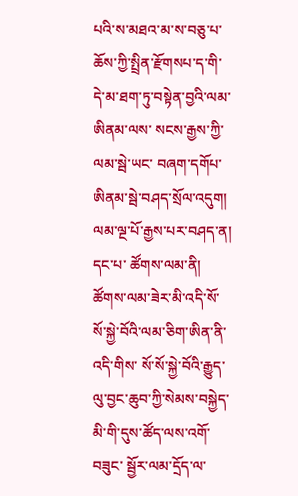པའི་ས་མཐའ་མ་ས་བཅུ་པ་ཆོས་ཀྱི་སྤྲིན་རྫོགསཔ་ད་གི་ དེ་མ་ཐག་ཏུ་བསྟེན་བྱའི་ལམ་ཨིནམ་ལས་ སངས་རྒྱས་ཀྱི་ལམ་སྦེ་ཡང་ བཞག་དགོཔ་ཨིནམ་སྦེ་བཤད་སྲོལ་འདུག། ལམ་ལྔ་པོ་རྒྱས་པར་བཤད་ན།
དང་པ་ ཚོགས་ལམ་ནི། ཚོགས་ལམ་ཟེར་མི་འདི་སོ་སོ་སྐྱེ་བོའི་ལམ་ཅིག་ཨིན་ནི་འདི་གིས་ སོ་སོ་སྐྱེ་བོའི་རྒྱུད་ལུ་བྱང་ཆུབ་ཀྱི་སེམས་བསྐྱེད་མི་གི་དུས་ཚོད་ལས་འགོ་བཟུང་ སྦྱོར་ལམ་དྲོད་ལ་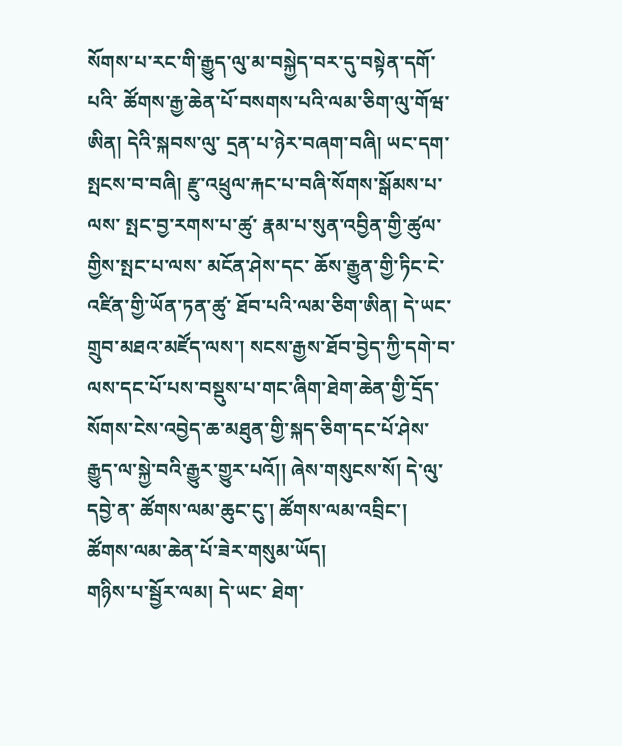སོགས་པ་རང་གི་རྒྱུད་ལུ་མ་བསྐྱེད་བར་དུ་བསྟེན་དགོ་པའི་ ཚོགས་རྒྱ་ཆེན་པོ་བསགས་པའི་ལམ་ཅིག་ལུ་གོཝ་ཨིན། དེའི་སྐབས་ལུ་ དྲན་པ་ཉེར་བཞག་བཞི། ཡང་དག་སྤངས་བ་བཞི། རྫུ་འཕྲུལ་རྐང་པ་བཞི་སོགས་སྒོམས་པ་ལས་ སྤང་བྱ་རགས་པ་ཚུ་ རྣམ་པ་སུན་འབྱིན་གྱི་ཚུལ་གྱིས་སྤང་པ་ལས་ མངོན་ཤེས་དང་ ཆོས་རྒྱུན་གྱི་ཏིང་ངེ་འཛིན་གྱི་ཡོན་ཏན་ཚུ་ ཐོབ་པའི་ལམ་ཅིག་ཨིན། དེ་ཡང་ གྲུབ་མཐའ་མཛོད་ལས་། སངས་རྒྱས་ཐོབ་བྱེད་ཀྱི་དགེ་བ་ལས་དང་པོ་པས་བསྡུས་པ་གང་ཞིག་ཐེག་ཆེན་གྱི་དྲོད་སོགས་ངེས་འབྱེད་ཆ་མཐུན་གྱི་སྐད་ཅིག་དང་པོ་ཤེས་རྒྱུད་ལ་སྐྱེ་བའི་རྒྱུར་གྱུར་པའོ།། ཞེས་གསུངས་སོ། དེ་ལུ་དབྱེ་ན་ ཚོགས་ལམ་ཆུང་ངུ་། ཚོགས་ལམ་འབྲིང་། ཚོགས་ལམ་ཆེན་པོ་ཟེར་གསུམ་ཡོད།
གཉིས་པ་སྦྱོར་ལམ། དེ་ཡང་ ཐེག་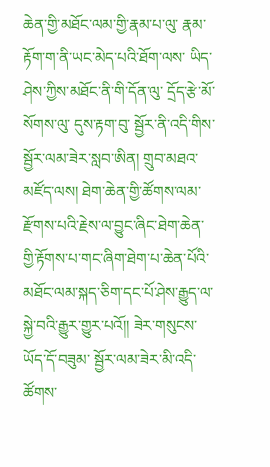ཆེན་གྱི་མཐོང་ལམ་གྱི་རྣམ་པ་ལུ་ རྣམ་རྟོག་ག་ནི་ཡང་མེད་པའི་ཐོག་ལས་ ཡིད་ཤེས་ཀྱིས་མཐོང་ནི་གི་དོན་ལུ་ དྲོད་རྩེ་མོ་སོགས་ལུ་ དུས་རྟག་བུ་ སྦྱོར་ནི་འདི་གིས་ སྦྱོར་ལམ་ཟེར་སླབ་ཨིན། གྲུབ་མཐའ་མཛོད་ལས། ཐེག་ཆེན་གྱི་ཚོགས་ལམ་རྫོགས་པའི་རྗེས་ལ་བྱུང་ཞིང་ཐེག་ཆེན་གྱི་རྟོགས་པ་གང་ཞིག་ཐེག་པ་ཆེན་པོའི་མཐོང་ལམ་སྐད་ཅིག་དང་པོ་ཤེས་རྒྱུད་ལ་སྐྱེ་བའི་རྒྱུར་གྱུར་པའོ།། ཟེར་གསུངས་ཡོད་དོ་བཟུམ་ སྦྱོར་ལམ་ཟེར་མི་འདི་ ཚོགས་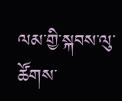ལམ་གྱི་སྐབས་ལུ་ ཚོགས་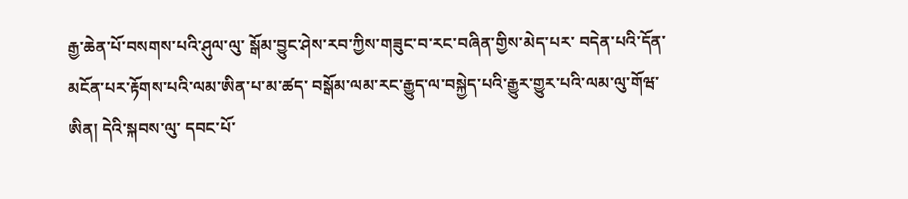རྒྱ་ཆེན་པོ་བསགས་པའི་ཤུལ་ལུ་ སྒོམ་བྱུང་ཤེས་རབ་ཀྱིས་གཟུང་བ་རང་བཞིན་གྱིས་མེད་པར་ བདེན་པའི་དོན་མངོན་པར་རྟོགས་པའི་ལམ་ཨིན་པ་མ་ཚད་ བསྒོམ་ལམ་རང་རྒྱུད་ལ་བསྐྱེད་པའི་རྒྱུར་གྱུར་པའི་ལམ་ལུ་གོཝ་ཨིན། དེའི་སྐབས་ལུ་ དབང་པོ་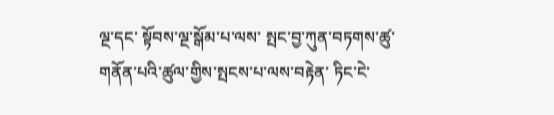ལྔ་དང་ སྟོབས་ལྔ་སྒོམ་པ་ལས་ སྤང་བྱ་ཀུན་བཏགས་ཚུ་ གནོན་པའི་ཚུལ་གྱིས་སྤངས་པ་ལས་བརྟེན་ ཏིང་ངེ་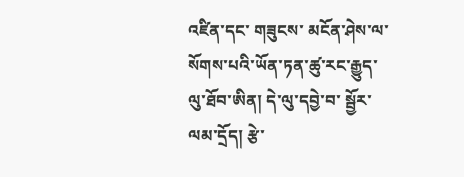འཛིན་དང་ གཟུངས་ མངོན་ཤེས་ལ་སོགས་པའི་ཡོན་ཏན་ཚུ་རང་རྒྱུད་ལུ་ཐོབ་ཨིན། དེ་ལུ་དབྱེ་བ་ སྦྱོར་ལམ་དྲོད། རྩེ་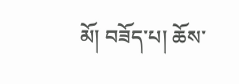མོ། བཟོད་པ། ཆོས་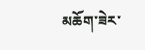མཆོག་ཟེར་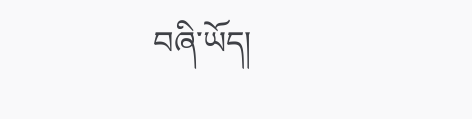བཞི་ཡོད།